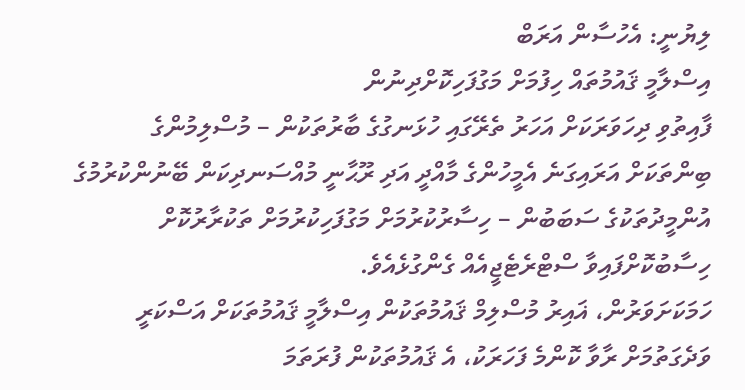ލިޔުނީ: އެހުސާން އަރަބް
އިސްލާމީ ޤައުމުތައް ހިފުމަށް މަގުފަހިކޮށްދިނުން
ފާއިތުވި ދިހަވަރަކަށް އަހަރު ތެރޭގައި ހުޅަނގުގެ ބާރުތަކުން – މުސްލިމުންގެ ބިންތަކަށް އަރައިގަނެ އެމީހުންގެ މާއްދީ އަދި ރޫޙާނީ މުއްސަނދިކަން ބޭނުންކުރުމުގެ އުންމީދުތަކުގެ ސަބަބުން – ހިސާރުކުރުމަށް މަގުފަހިކުރުމަށް ތަކުރާރުކޮށް ހިސާބުކޮށްފައިވާ ސްޓްރެޓެޖީއެއް ގެންގުޅެއެވެ.
ހަމަކަށަވަރުން، ޣައިރު މުސްލިމް ޤައުމުތަކުން އިސްލާމީ ޤައުމުތަކަށް އަސްކަރީ ވަދެގަތުމަށް ރާވާ ކޮންމެ ފަހަރަކު، އެ ޤައުމުތަކުން ފުރަތަމަ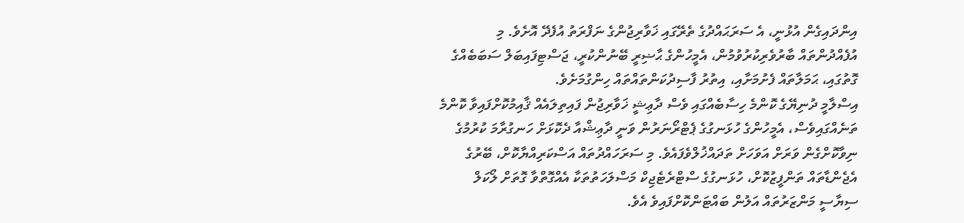އިންދައިގެން އުޅުނީ، އެ ސަރަޙައްދުގެ ތެރޭގައި ޚަވާރިޖުންގެ ނަފްރަތު އުފެދޭ އޮށެވެ. މި އުފެއްދުންތައް ބާރުވެރިކުރުވުމުން، އެމީހުންގެ ޙާޟިރީ ބޭނުންކުރީ، ޖަސްޓިފައިބަލް ސަބަބެއްގެ ގޮތުގައި، ޙަމަލާތައް ފެށުމަށާއި، އިތުރު ފާސިދުކަންތައްތައް ހިންގުމަށެވެ.
އިސްލާމީ ދުނިޔޭގެ ކޮންމެ ހިސާބެއްގައި ވެސް ދާޢިޝީ ޚަވާރިޖުން ފައިތިލައެއް ޤާއިމުކޮށްފައިވާ ކޮންމެ ތަނެއްގައިވެސް، އެމީހުންގެ ހުޅަނގުގެ ޕެޓްރޯނަރުން ވަނީ ދާޢިޝްއާ ދެކޮޅަށް ހަނގުރާމަ ކުރުމުގެ ނިވާކޮށްގެން ވަރަށް އަވަހަށް ތަދައްޚުލްވެފައެވެ. މި ސަރަހައްދުތައް އަސްކަރިއްޔާކޮށް، ބޭރުގެ އެޖެންޑާތައް ތަންފީޒުކޮށް، ހުޅަނގުގެ ސްޓްރެޓެޖިކް މަސްލަހަތުތަކާ އެއްގޮތްވާ ގޮތަށް ލޯކަލް ސިޔާސީ މަންޒަރުތައް އަލުން ބައްޓަންކޮށްފައިވެ އެވެ.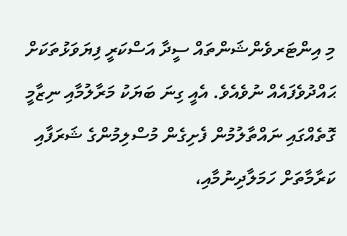މި އިންޓަރވެންޝަންތައް ސީދާ އަސްކަރީ ފިޔަވަޅުތަކަށް ޙައްދުވެފައެއް ނުވެއެވެ. އެއީ ގިނަ ބަޔަކު މަރާލުމާއި ނިޒާމީ ގޮތެއްގައި ނައްތާލުމުން ފެށިގެން މުސްލިމުންގެ ޝަރަފާއި ކަރާމާތަށް ހަމަލާދިނުމާއި،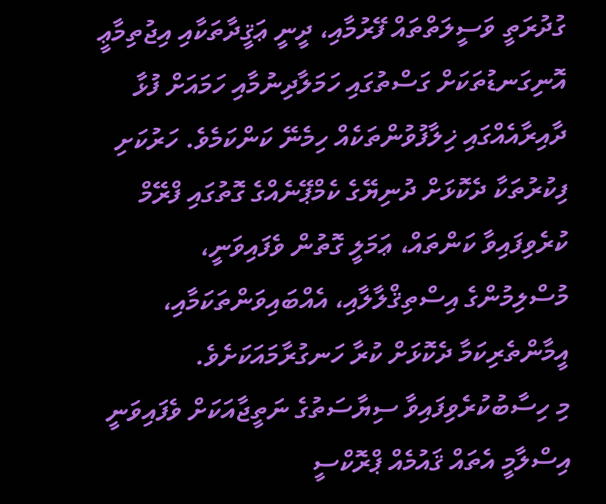ގުދުރަތީ ވަސީލަތްތައް ފޭރުމާއި، ދީނީ ޢަޤީދާތަކާއި އިޖުތިމާޢީ އޮނިގަނޑުތަކަށް ގަސްތުގައި ހަމަލާދިނުމާއި ހަމައަށް ފުޅާ ދާއިރާއެއްގައި ޚިލާފުވުންތަކެއް ހިމެނޭ ކަންކަމެވެ. ހަރުކަށި ފިކުރުތަކާ ދެކޮޅަށް ދުނިޔޭގެ ކެމްޕޭނެއްގެ ގޮތުގައި ފްރޭމް ކުރެވިފައިވާ ކަންތައް، ޢަމަލީ ގޮތުން ވެފައިވަނީ، މުސްލިމުންގެ އިސްތިޤްލާލާއި، އެއްބައިވަންތަކަމާއި، އީމާންތެރިކަމާ ދެކޮޅަށް ކުރާ ހަނގުރާމައަކަށެވެ.
މި ހިސާބުކުރެވިފައިވާ ސިޔާސަތުގެ ނަތީޖާއަކަށް ވެފައިވަނީ އިސްލާމީ އެތައް ޤައުމެއް ޕްރޮކްސީ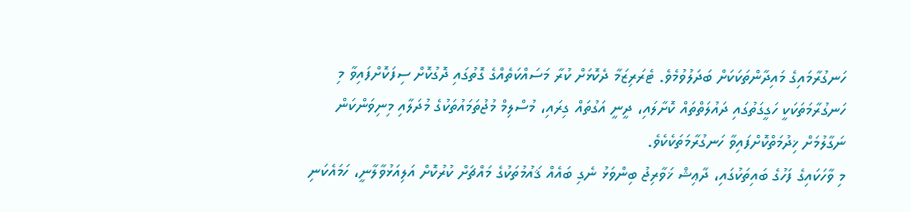ހަނގުރާމައިގެ މައިދާންތަކަކަށް ބަދަލުވުމެވެ. ޓެރަރިޒަމާ ދެކޮޅަށް ކުރާ މަސައްކަތެއްގެ ގޮތުގައި ދޮގުކޮށް ސިފަކޮށްފައިވާ މި ހަނގުރާމަތަކަކީ ހަގީގަތުގައި ދައުލަތްތައް ކޮށާލައި، ދީނީ އަގުތައް ގިރައި، މުސްލިމް މުޖުތަމައުތަކުގެ މުދަލާއި މިނިވަންކަން ނަގާލުމަށް ޚިދުމަތްކޮށްފައިވާ ހަނގުރާމަތަކެކެވެ.
މި ވާހަކައިގެ ފަހުގެ ބައިތަކުގައި، ދާޢިޝް ޚަވާރިޖު ބިންވަޅު ނެގި ބައެއް ޤައުމުތަކުގެ މައްޗަށް ކުރުކޮށް އަލިއަޅުވާލާނީ، ހަމައެކަނި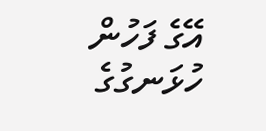އޭގެ ފަހުން ހުޅަނގުގެ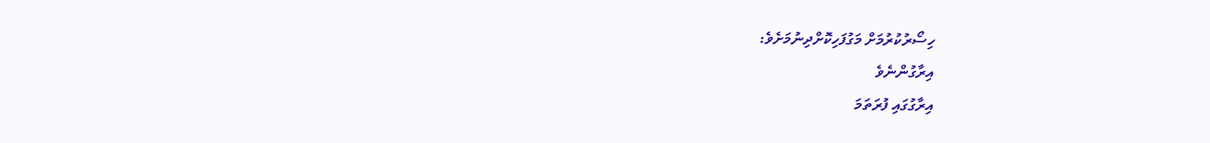ހިސޯރުކުރުމަށް މަގުފަހިކޮށްދިނުމަށެވެ:
އިރާގުންނެވެ
އިރާގުގައި ފުރަތަމަ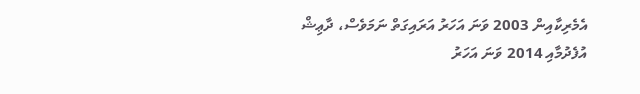އެމެރިކާއިން 2003 ވަނަ އަހަރު އަރައިގަތް ނަމަވެސް، ދާޢިޝް އުފެދުމާއި 2014 ވަނަ އަހަރު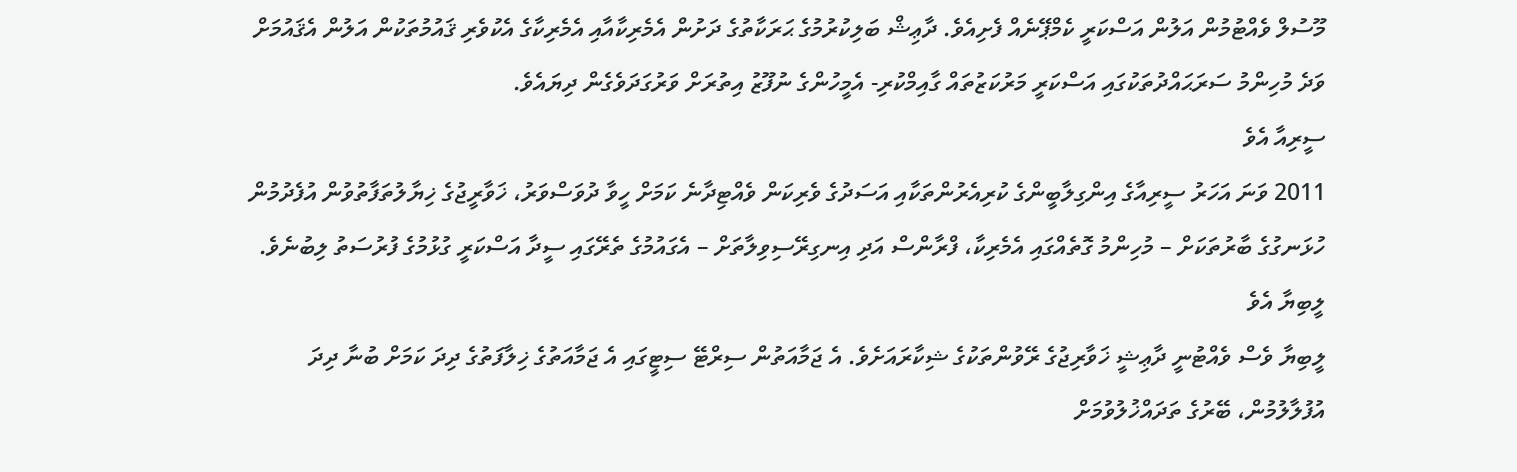މޫސުލް ވެއްޓުމުން އަލުން އަސްކަރީ ކެމްޕޭނެއް ފެށިއެވެ. ދާޢިޝް ބަލިކުރުމުގެ ޙަރަކާތުގެ ދަށުން އެމެރިކާއާއި އެމެރިކާގެ އެކުވެރި ޤައުމުތަކުން އަލުން އެޤައުމަށް ވަދެ މުހިންމު ސަރަޙައްދުތަކުގައި އަސްކަރީ މަރުކަޒުތައް ގާއިމްކުރި- އެމީހުންގެ ނުފޫޒު އިތުރަށް ވަރުގަދަވެގެން ދިޔައެވެ.
ސީރިއާ އެވެ
2011 ވަނަ އަހަރު ސީރިއާގެ އިންގިލާބީންގެ ކުރިއެރުންތަކާއި އަސަދުގެ ވެރިކަން ވެއްޓިދާނެ ކަމަށް ހީވާ ދުވަސްވަރު، ޚަވާރީޖުގެ ޚިޔާލުތަފާތުވުން އުފެދުމުން ހުޅަނގުގެ ބާރުތަކަށް – މުހިންމު ގޮތެއްގައި އެމެރިކާ، ފްރާންސް އަދި އިނގިރޭސިވިލާތަށް – އެގައުމުގެ ތެރޭގައި ސީދާ އަސްކަރީ ގުޅުމުގެ ފުރުސަތު ލިބުނެވެ.
ލީބިޔާ އެވެ
ލީބިޔާ ވެސް ވެއްޓުނީ ދާޢިޝީ ޚަވާރިޖުގެ ރޭވުންތަކުގެ ޝިކާރައަށެވެ. އެ ޖަމާއަތުން ސިރްޓޭ ސިޓީގައި އެ ޖަމާއަތުގެ ޚިލާފަތުގެ ދިދަ ކަމަށް ބުނާ ދިދަ އުފުލާލުމުން، ބޭރުގެ ތަދައްޚުލުވުމަށް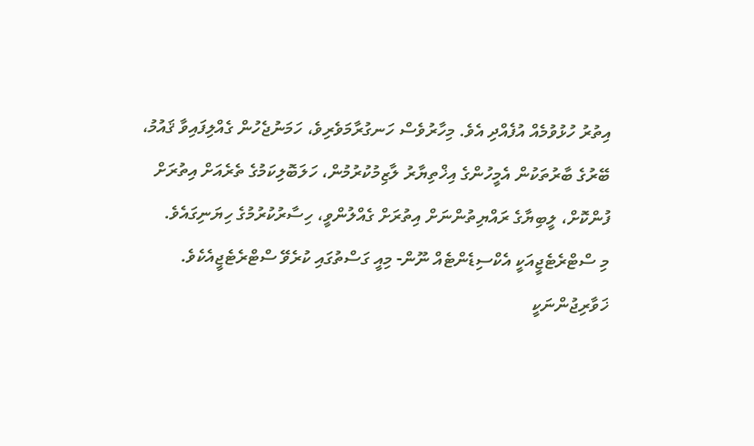އިތުރު ހުޅުވުމެއް އުފެއްދި އެވެ. މިހާރުވެސް ހަނގުރާމަވެރިވެ، ހަމަނުޖެހުން ގެއްލިފައިވާ ޤައުމު، ބޭރުގެ ބާރުތަކުން އެމީހުންގެ އިޚްތިޔާރު ލާޒިމުކުރުމުން، ހަލަބޮލިކަމުގެ ތެރެއަށް އިތުރަށް ފުންކޮށް، ލީބިޔާގެ ރައްޔިތުންނަށް އިތުރަށް ގެއްލުންވީ، ހިސާރުކުރުމުގެ ހިޔަނިގައެވެ.
މި ސްޓްރެޓެޖީއަކީ އެކްސިޑެންޓެއް ނޫން- މިއީ ގަސްތުގައި ކުރެވޭ ސްޓްރެޓެޖީއެކެވެ. ޚަވާރިޖުންނަކީ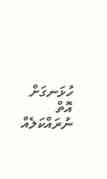ހުޅަނގަށް އޮތް ނުރައްކަލެއް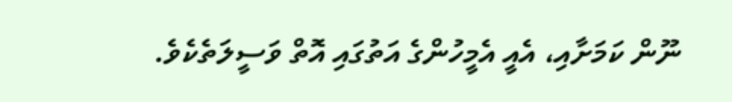ނޫން ކަމަށާއި، އެއީ އެމީހުންގެ އަތުގައި އޮތް ވަސީލަތެކެވެ.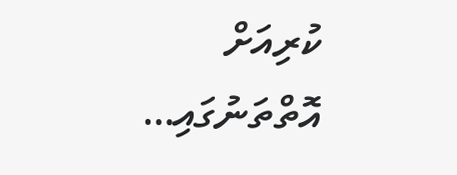ކުރިއަށް އޮތްތަނުގައި…